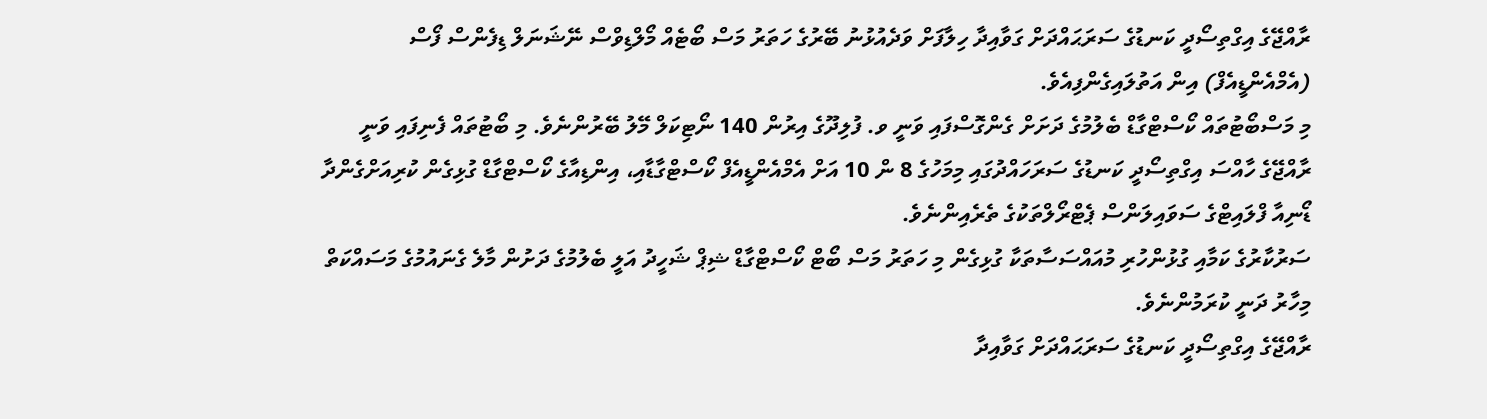ރާއްޖޭގެ އިގްތިސޯދީ ކަނޑުގެ ސަރަޙައްދަށް ގަވާއިދާ ހިލާފަށް ވަދެއުޅުނު ބޭރުގެ ހަތަރު މަސް ބޯޓެއް މޯލްޑިވްސް ނޭޝަނަލް ޑިފެންސް ފޯސް (އެމްއެންޑީއެފް) އިން އަތުލައިގެންފިއެވެ.
މި މަސްބޯޓުތައް ކޯސްޓްގާޑް ބެލުމުގެ ދަށަށް ގެންގޮސްފައި ވަނީ ވ. ފުލިދޫގެ އިރުން 140 ނޯޓިކަލް މޭލު ބޭރުންނެވެ. މި ބޯޓުތައް ފެނިފައި ވަނީ ރާއްޖޭގެ ހާއްސަ އިގްތިސޯދީ ކަނޑުގެ ސަރަހައްދުގައި މިމަހުގެ 8 ން 10 އަށް އެމްއެންޑީއެފް ކޯސްޓްގާޑާއި، އިންޑިއާގެ ކޯސްޓްގާޑް ގުޅިގެން ކުރިއަށްގެންދާ ޑޯނިއާ ފްލައިޓްގެ ސަވައިލަންސް ޕެޓްރޯލްތަކުގެ ތެރެއިންނެވެ.
ސަރުކާރުގެ ކަމާއި ގުޅުންހުރި މުއައްސަސާތަކާ ގުޅިގެން މި ހަތަރު މަސް ބޯޓް ކޯސްޓްގާޑް ޝިޕް ޝަހީދު އަލީ ބެލުމުގެ ދަށުން މާލެ ގެނައުމުގެ މަސައްކަތް މިހާރު ދަނީ ކުރަމުންނެވެ.
ރާއްޖޭގެ އިގްތިސޯދީ ކަނޑުގެ ސަރަޙައްދަށް ގަވާއިދާ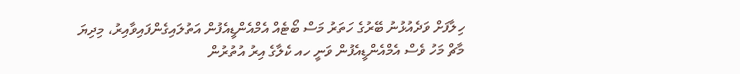ހިލާފަށް ވަދެއުޅުނު ބޭރުގެ ހަތަރު މަސް ބޯޓެއް އެމްއެންޑީއެފުން އަތުލައިގެންފައިވާއިރު، މިދިޔަ މާޗް މަހު ވެސް އެމްއެންޑީއެފުން ވަނީ ހއ ކެލާގެ އިރު އުތުރުން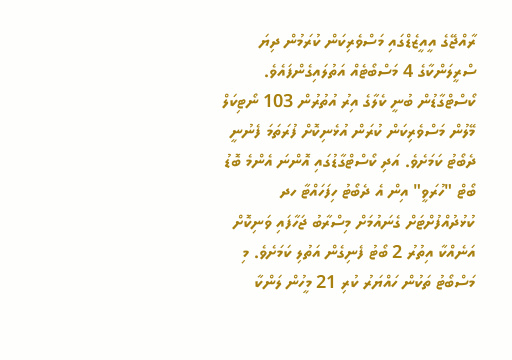ރާއްޖޭގެ އީއީޒެޑްގައި މަސްވެރިކަން ކުރަމުން ދިޔަ ސްރީލަންކާގެ 4 މަސްބޯޓެއް އަތުލައިގެންފައެވެ.
ކޯސްޓްގާޑުން ބުނީ ކެލާގެ އިރު އުތުރުން 103 ނޯޓިކަލް މޭލުން މަސްވެރިކަން ކުރަން އުޅެނިކޮށް ފުރަތަމަ ފެނުނީ ދެބޯޓު ކަމަށެވެ. އަދި ކޯސްޓްގާޑުގައި އޮންނަ އެންމެ ބޮޑު ބޯޓް "ހުރަވީ" އިން އެ ދެބޯޓު ހިފަހައްޓާ ހދ ކުޅުދުއްފުށްޓަށް ގެނައުމަށް މިސްރާބު ޖަހާފައި ވަނިކޮށް އަނެއްކާ އިތުރު 2 ބޯޓު ފެނިގެން އަތުލި ކަމަށެވެ. މި މަސްބޯޓު ތަކުން ހައްޔަރު ކުރި 21 މީހުން ލަންކާ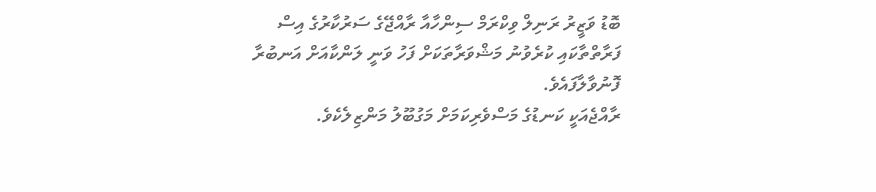ބޮޑު ވަޒީރު ރަނިލް ވިކްރަމް ސިންހާއާ ރާއްޖޭގެ ސަރުކާރުގެ އިސް ފަރާތްތާކައި ކުރެވުނު މަޝްވަރާތަކަށް ފަހު ވަނީ ލަންކާއަށް އަނބުރާ ފޮނުވާލާފައެވެ.
ރާއްޖެއަކީ ކަނޑުގެ މަސްވެރިކަމަށް މަގުބޫލު މަންޒިލެކެވެ.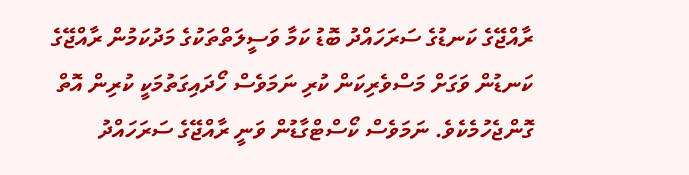ރާއްޖޭގެ ކަނޑުގެ ސަރަހައްދު ބޮޑު ކަމާ ވަސީލަތްތަކުގެ މަދުކަމުން ރާއްޖޭގެ ކަނޑުން ވަގަށް މަސްވެރިކަން ކުރި ނަމަވެސް ހޯދައިގަތުމަކީ ކުރިން އޮތް ގޮންޖެހުމެކެވެ. ނަމަވެސް ކޯސްޓްގާޑުން ވަނީ ރާއްޖޭގެ ސަރަހައްދު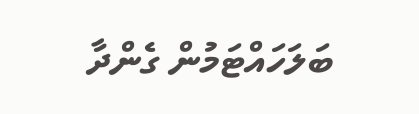ބަލަހައްޓަމުން ގެންދާ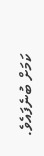ކަމަށް ބުނެފައެވެ.